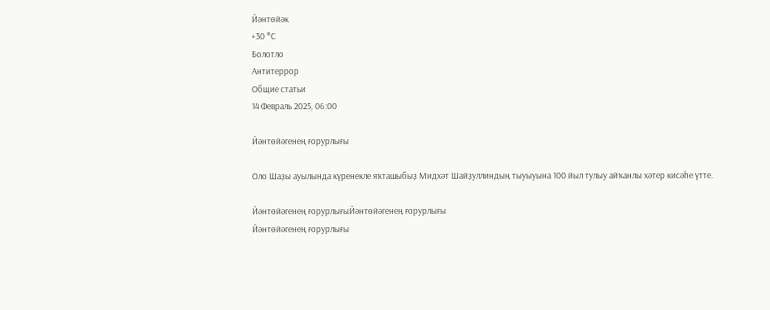Йәнтөйәк
+30 °С
Болотло
Антитеррор
Общие статьи
14 Февраль 2025, 06:00

Йәнтөйәгенең ғорурлығы

Оло Шаҙы ауылында күренекле яҡташыбыҙ Мидхәт Шайҙуллиндың тыуыуына 100 йыл тулыу айҡанлы хәтер кисәһе үтте.

Йәнтөйәгенең ғорурлығыЙәнтөйәгенең ғорурлығы
Йәнтөйәгенең ғорурлығы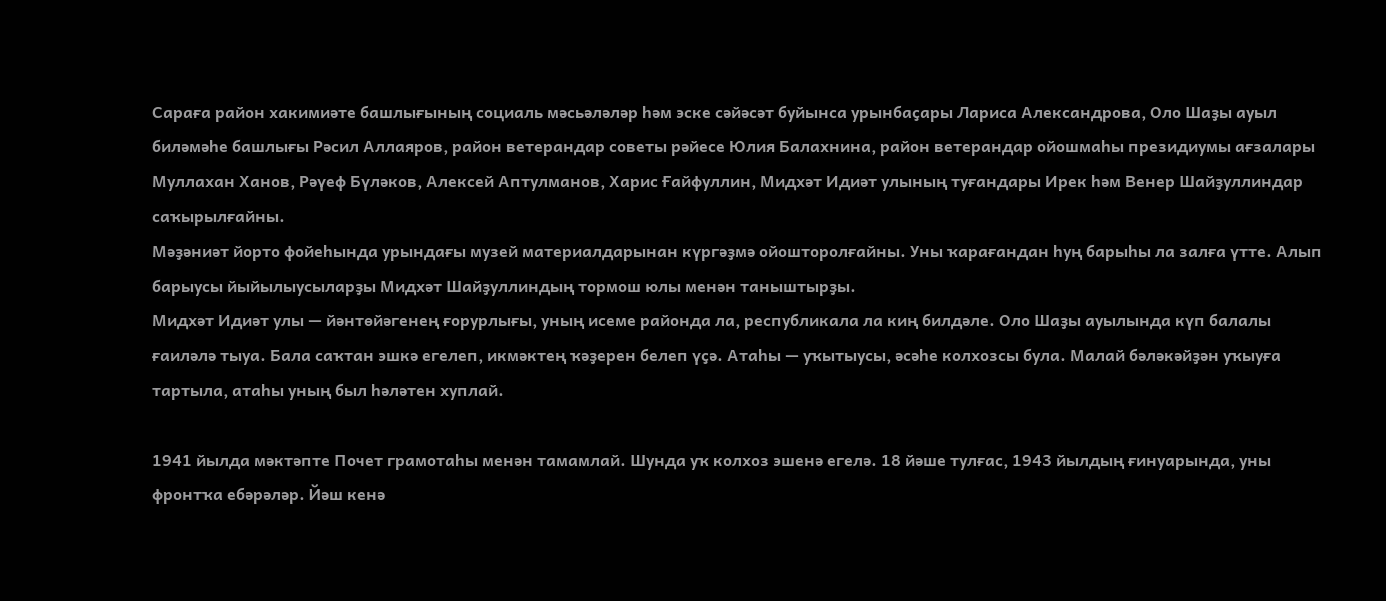Сараға район хакимиәте башлығының социаль мәсьәләләр һәм эске сәйәсәт буйынса урынбаҫары Лариса Александрова, Оло Шаҙы ауыл биләмәһе башлығы Рәсил Аллаяров, район ветерандар советы рәйесе Юлия Балахнина, район ветерандар ойошмаһы президиумы ағзалары Муллахан Ханов, Рәүеф Бүләков, Алексей Аптулманов, Харис Ғайфуллин, Мидхәт Идиәт улының туғандары Ирек һәм Венер Шайҙуллиндар саҡырылғайны.
Мәҙәниәт йорто фойеһында урындағы музей материалдарынан күргәҙмә ойошторолғайны. Уны ҡарағандан һуң барыһы ла залға үтте. Алып барыусы йыйылыусыларҙы Мидхәт Шайҙуллиндың тормош юлы менән таныштырҙы.
Мидхәт Идиәт улы — йәнтөйәгенең ғорурлығы, уның исеме районда ла, республикала ла киң билдәле. Оло Шаҙы ауылында күп балалы ғаиләлә тыуа. Бала саҡтан эшкә егелеп, икмәктең ҡәҙерен белеп үҫә. Атаһы — уҡытыусы, әсәһе колхозсы була. Малай бәләкәйҙән уҡыуға тартыла, атаһы уның был һәләтен хуплай.

1941 йылда мәктәпте Почет грамотаһы менән тамамлай. Шунда уҡ колхоз эшенә егелә. 18 йәше тулғас, 1943 йылдың ғинуарында, уны фронтҡа ебәрәләр. Йәш кенә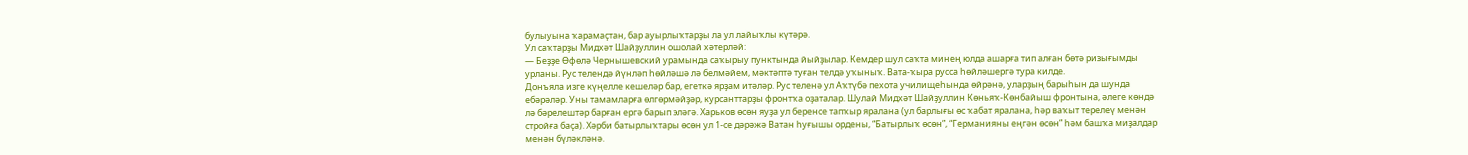булыуына ҡарамаҫтан, бар ауырлыҡтарҙы ла ул лайыҡлы күтәрә.
Ул саҡтарҙы Мидхәт Шайҙуллин ошолай хәтерләй:
— Беҙҙе Өфөлә Чернышевский урамында саҡырыу пунктында йыйҙылар. Кемдер шул саҡта минең юлда ашарға тип алған бөтә ризығымды урланы. Рус телендә йүнләп һөйләшә лә белмәйем, мәктәптә туған телдә уҡыныҡ. Вата-ҡыра русса һөйләшергә тура килде.
Донъяла изге күңелле кешеләр бар, егеткә ярҙам итәләр. Рус теленә ул Аҡтүбә пехота училищеһында өйрәнә, уларҙың барыһын да шунда ебәрәләр. Уны тамамларға өлгөрмәйҙәр, курсанттарҙы фронтҡа оҙаталар. Шулай Мидхәт Шайҙуллин Көньяҡ-Көнбайыш фронтына, әлеге көндә лә бәрелештәр барған ергә барып эләгә. Харьков өсөн яуҙа ул беренсе тапҡыр яралана (ул барлығы өс ҡабат яралана, һәр ваҡыт терелеү менән стройға баҫа). Хәрби батырлыҡтары өсөн ул 1-се дәрәжә Ватан һуғышы ордены, “Батырлыҡ өсөн”, “Германияны еңгән өсөн” һәм башҡа миҙалдар менән бүләкләнә.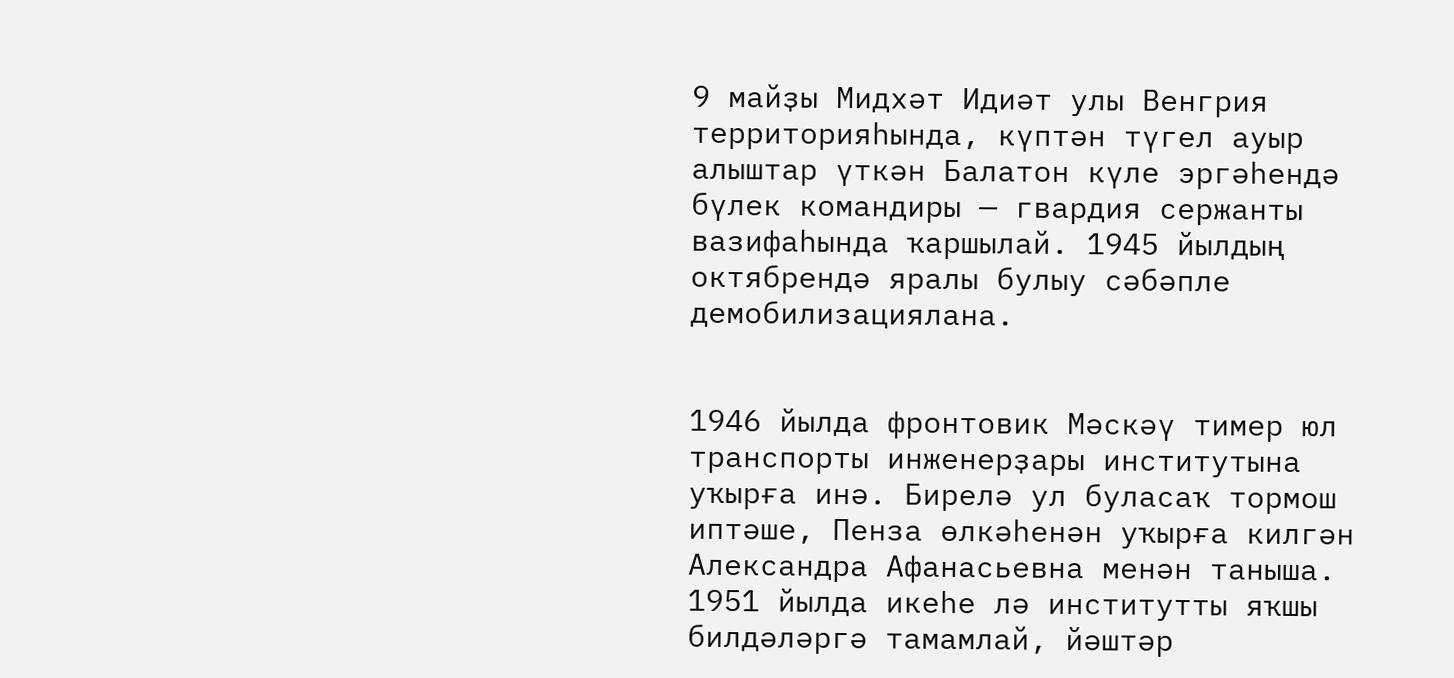9 майҙы Мидхәт Идиәт улы Венгрия территорияһында, күптән түгел ауыр алыштар үткән Балатон күле эргәһендә бүлек командиры — гвардия сержанты вазифаһында ҡаршылай. 1945 йылдың октябрендә яралы булыу сәбәпле демобилизациялана.


1946 йылда фронтовик Мәскәү тимер юл транспорты инженерҙары институтына уҡырға инә. Бирелә ул буласаҡ тормош иптәше, Пенза өлкәһенән уҡырға килгән Александра Афанасьевна менән таныша. 1951 йылда икеһе лә институтты яҡшы билдәләргә тамамлай, йәштәр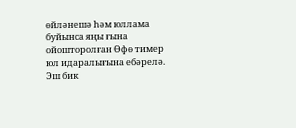өйләнешә һәм юллама буйынса яңы ғына ойошторолған Өфө тимер юл идаралығына ебәрелә. Эш бик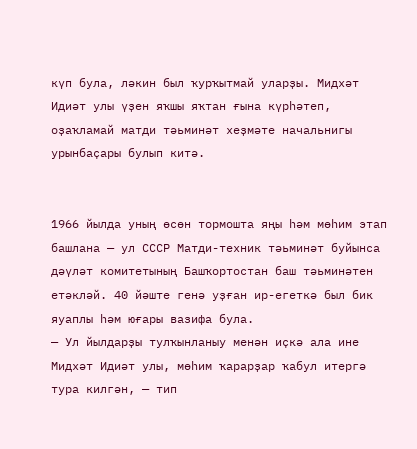күп була, ләкин был ҡурҡытмай уларҙы. Мидхәт Идиәт улы үҙен яҡшы яҡтан ғына күрһәтеп, оҙаҡламай матди тәьминәт хеҙмәте начальнигы урынбаҫары булып китә.


1966 йылда уның өсөн тормошта яңы һәм мөһим этап башлана — ул СССР Матди-техник тәьминәт буйынса дәүләт комитетының Башҡортостан баш тәьминәтен етәкләй. 40 йәште генә уҙған ир-егеткә был бик яуаплы һәм юғары вазифа була.
— Ул йылдарҙы тулҡынланыу менән иҫкә ала ине Мидхәт Идиәт улы, мөһим ҡарарҙар ҡабул итергә тура килгән, — тип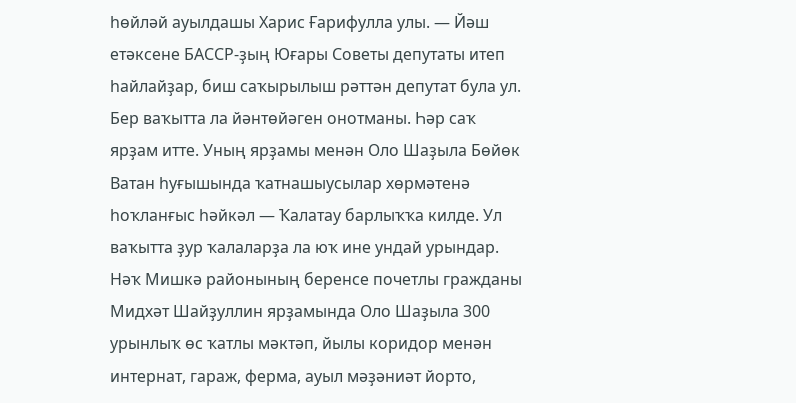һөйләй ауылдашы Харис Ғарифулла улы. — Йәш етәксене БАССР-ҙың Юғары Советы депутаты итеп һайлайҙар, биш саҡырылыш рәттән депутат була ул. Бер ваҡытта ла йәнтөйәген онотманы. Һәр саҡ ярҙам итте. Уның ярҙамы менән Оло Шаҙыла Бөйөк Ватан һуғышында ҡатнашыусылар хөрмәтенә һоҡланғыс һәйкәл — Ҡалатау барлыҡҡа килде. Ул ваҡытта ҙур ҡалаларҙа ла юҡ ине ундай урындар.
Нәҡ Мишкә районының беренсе почетлы гражданы Мидхәт Шайҙуллин ярҙамында Оло Шаҙыла 300 урынлыҡ өс ҡатлы мәктәп, йылы коридор менән интернат, гараж, ферма, ауыл мәҙәниәт йорто,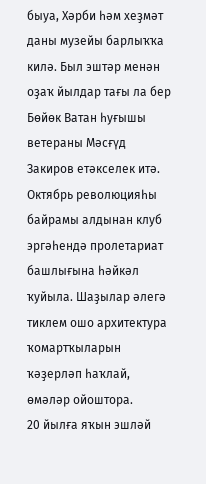быуа, Хәрби һәм хеҙмәт даны музейы барлыҡҡа килә. Был эштәр менән оҙаҡ йылдар тағы ла бер Бөйөк Ватан һуғышы ветераны Мәсғүд Закиров етәкселек итә. Октябрь революцияһы байрамы алдынан клуб эргәһендә пролетариат башлығына һәйкәл ҡуйыла. Шаҙылар әлегә тиклем ошо архитектура ҡомартҡыларын ҡәҙерләп һаҡлай, өмәләр ойоштора.
20 йылға яҡын эшләй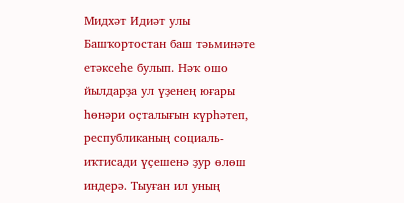Мидхәт Идиәт улы Башҡортостан баш тәьминәте етәксеһе булып. Нәҡ ошо йылдарҙа ул үҙенең юғары һөнәри оҫталығын күрһәтеп, республиканың социаль-иҡтисади үҫешенә ҙур өлөш индерә. Тыуған ил уның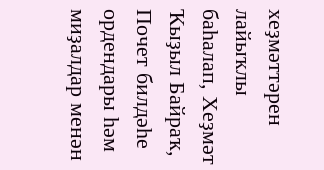хеҙмәттәрен лайыҡлы баһалап, Хеҙмәт Ҡыҙыл Байраҡ, Почет билдәһе ордендары һәм миҙалдар менән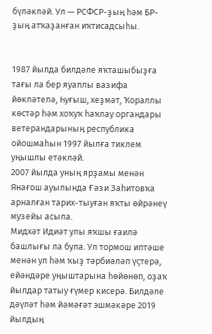бүләкләй. Ул — РСФСР-ҙың һәм БР-ҙың атҡаҙанған иҡтисадсыһы.


1987 йылда билдәле яҡташыбыҙға тағы ла бер яуаплы вазифа йөкләтелә, Һуғыш, хеҙмәт, Ҡораллы көстәр һәм хоҡуҡ һаҡлау органдары ветерандарының республика ойошмаһын 1997 йылға тиклем уңышлы етәкләй.
2007 йылда уның ярҙамы менән Янағош ауылында Ғәзи Заһитовҡа арналған тарих-тыуған яҡты өйрәнеү музейы асыла.
Мидхәт Идиәт улы яҡшы ғаилә башлығы ла була. Ул тормош иптәше менән ул һәм ҡыҙ тәрбиәләп үҫтерә, ейәндәре уңыштарына һөйөнөп, оҙаҡ йылдар татыу ғүмер кисерә. Билдәле дәүләт һәм йәмәғәт эшмәкәре 2019 йылдың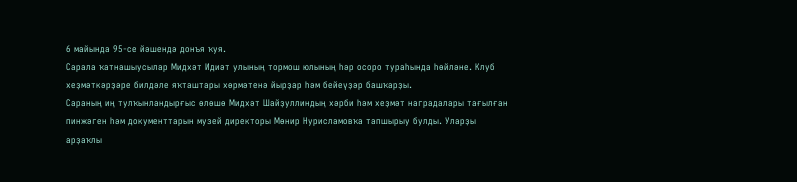6 майында 95-се йәшендә донъя ҡуя.
Сарала ҡатнашыусылар Мидхәт Идиәт улының тормош юлының һәр осоро тураһында һөйләне. Клуб хеҙмәткәрҙәре билдәле яҡташтары хөрмәтенә йырҙар һәм бейеүҙәр башҡарҙы.
Сараның иң тулҡынландырғыс өлөшө Мидхәт Шайҙуллиндың хәрби һәм хеҙмәт наградалары тағылған пинжәген һәм документтарын музей директоры Мөнир Нурисламовҡа тапшырыу булды. Уларҙы арҙаҡлы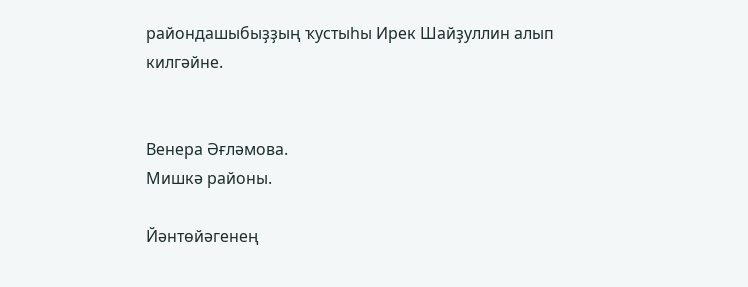райондашыбыҙҙың ҡустыһы Ирек Шайҙуллин алып килгәйне.


Венера Әғләмова.
Мишкә районы.

Йәнтөйәгенең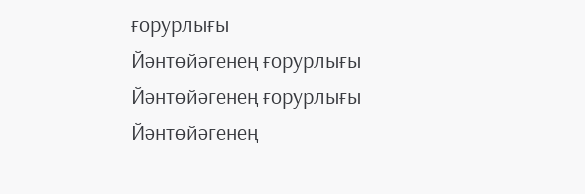ғорурлығы
Йәнтөйәгенең ғорурлығы
Йәнтөйәгенең ғорурлығы
Йәнтөйәгенең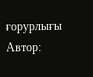ғорурлығы
Автор: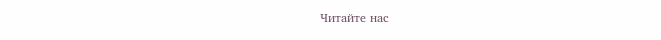Читайте нас